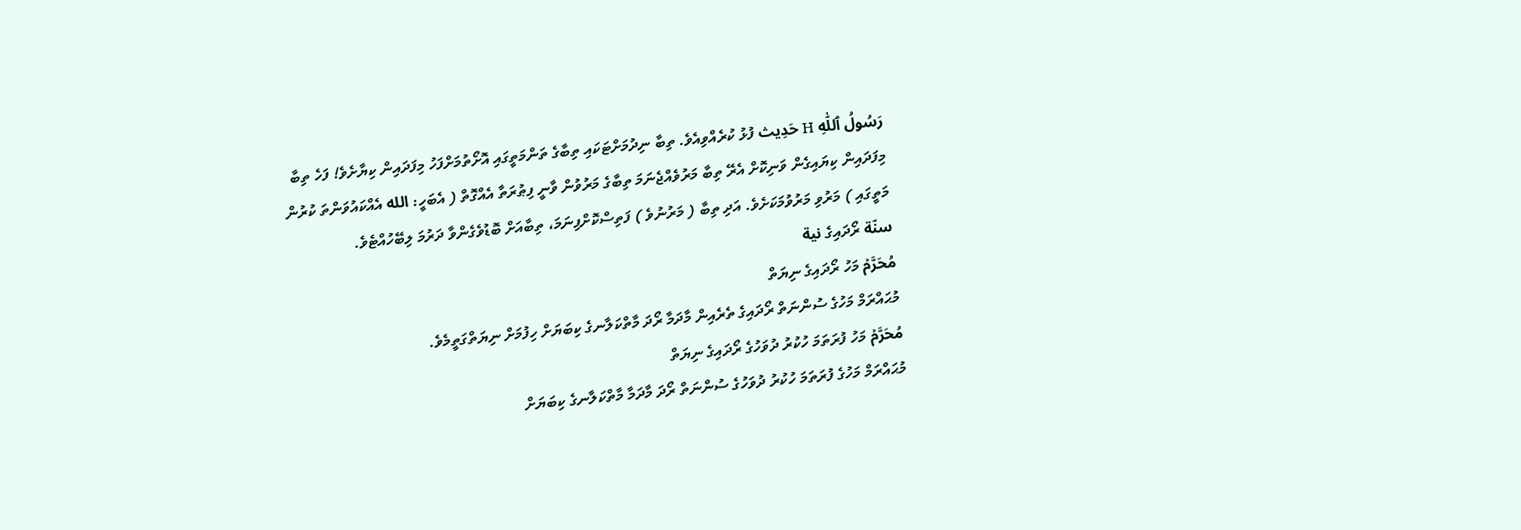رَسُولُ ٱللّٰهِ H حَدِيث ފުޅު ކުރެއްވިއެވެ. ތިބާ ނިދުމަށްޓަކައި ތިބާގެ ތަންމަތީގައި އޮށޯތުމަށްފަހު މިފަދައިން ކިޔާށެވެ! ފަހެ ތިބާ މިފަދައިން ކިޔައިގެން ވަނިކޮށް އެރޭ ތިބާ މަރުވެއްޖެނަމަ ތިބާގެ މަރުވުން ވާނީ ފިޠުރަތާ އެއްގޮތް ( އެބަހީ: الله އެއްކައުވަންތަ ކުރުން މަތީގައި ) މަރުވި މަރުވުމަކަށެވެ. އަދި ތިބާ ( މަރުނުވެ ) ފަތިސްކޮށްފިނަމަ، ތިބާއަށް ބޮޑުވެގެންވާ ދަރުމަ ލިބޭހުއްޓެވެ.
سنّة ރޯދައިގެ نية
مُحَرَّمۡ މަހު ރޯދައިގެ ނިޔަތް
މުޙައްރަމް މަހުގެ ސުންނަތް ރޯދައިގެ ތެރެއިން މާދަމާ ރޯދަ މާތްކަލާނގެ ކިބަޔަށް ހިފުމަށް ނިޔަތްގަތީމެވެ.
مُحَرَّمۡ މަހު ފުރަތަމަ ހުކުރު ދުވަހުގެ ރޯދައިގެ ނިޔަތް
މުޙައްރަމް މަހުގެ ފުރަތަމަ ހުކުރު ދުވަހުގެ ސުންނަތް ރޯދަ މާދަމާ މާތްކަލާނގެ ކިބަޔަށް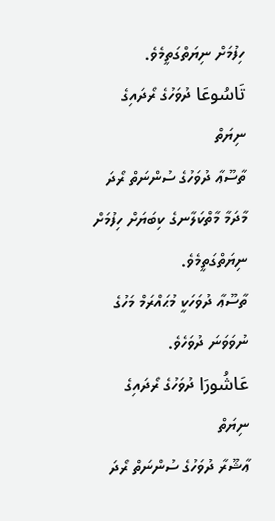ހިފުމަށް ނިޔަތްގަތީމެވެ.
تَاسُوعَا ދުވަހުގެ ރޯދައިގެ ނިޔަތް
ތާސޫޢާ ދުވަހުގެ ސުންނަތް ރޯދަ މާދަމާ މާތްކަލާނގެ ކިބަޔަށް ހިފުމަށް ނިޔަތްގަތީމެވެ.
ތާސޫޢާ ދުވަހަކީ މުޙައްރަމް މަހުގެ ނުވަވަނަ ދުވަހެވެ.
عَاشُورَا ދުވަހުގެ ރޯދައިގެ ނިޔަތް
ޢާޝޫރާ ދުވަހުގެ ސުންނަތް ރޯދަ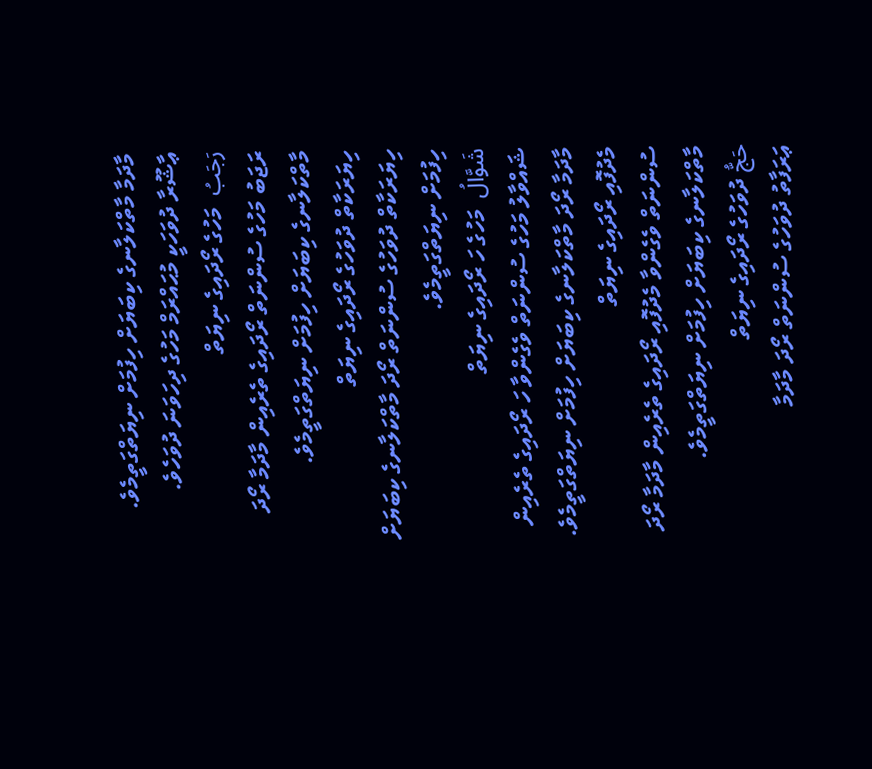މާދަމާ މާތްކަލާނގެ ކިބަޔަށް ހިފުމަށް ނިޔަތްގަތީމެވެ.
ޢާޝޫރާ ދުވަހަކީ މުޙައްރަމް މަހުގެ ދިހަވަނަ ދުވަހެވެ.
رَجَبُ  މަހުގެ ރޯދައިގެ ނިޔަތް
ރަޖަބު މަހުގެ ސުންނަތް ރޯދައިގެ ތެރެއިން މާދަމާ ރޯދަ މާތްކަލާނގެ ކިބަޔަށް ހިފުމަށް ނިޔަތްގަތީމެވެ.
ހިޔަރަކާތް ދުވަހުގެ ރޯދައިގެ ނިޔަތް
ހިޔަރަކާތް ދުވަހުގެ ސުންނަތް ރޯދަ މާތްކަލާނގެ ކިބަޔަށް ހިފުމަށް ނިޔަތްގަތީމެވެ.
شَوَّالُ  މަހުގެ ހަ ރޯދައިގެ ނިޔަތް
ޝައްވާލު މަހުގެ ސުންނަތް ވެގެންވާ ހަ ރޯދައިގެ ތެރެއިން މާދަމާ ރޯދަ މާތްކަލާނގެ ކިބަޔަށް ހިފުމަށް ނިޔަތްގަތީމެވެ.
މެދުފޮއި ރޯދައިގެ ނިޔަތް
ސުންނަތް ވެގެންވާ މެދުފޮއި ރޯދައިގެ ތެރެއިން މާދަމާ ރޯދަ މާތްކަލާނގެ ކިބަޔަށް ހިފުމަށް ނިޔަތްގަތީމެވެ.
حَجُّ ދުވަހުގެ ރޯދައިގެ ނިޔަތް
ޢަރަފާތު ދުވަހުގެ ސުންނަތް ރޯދަ މާދަމާ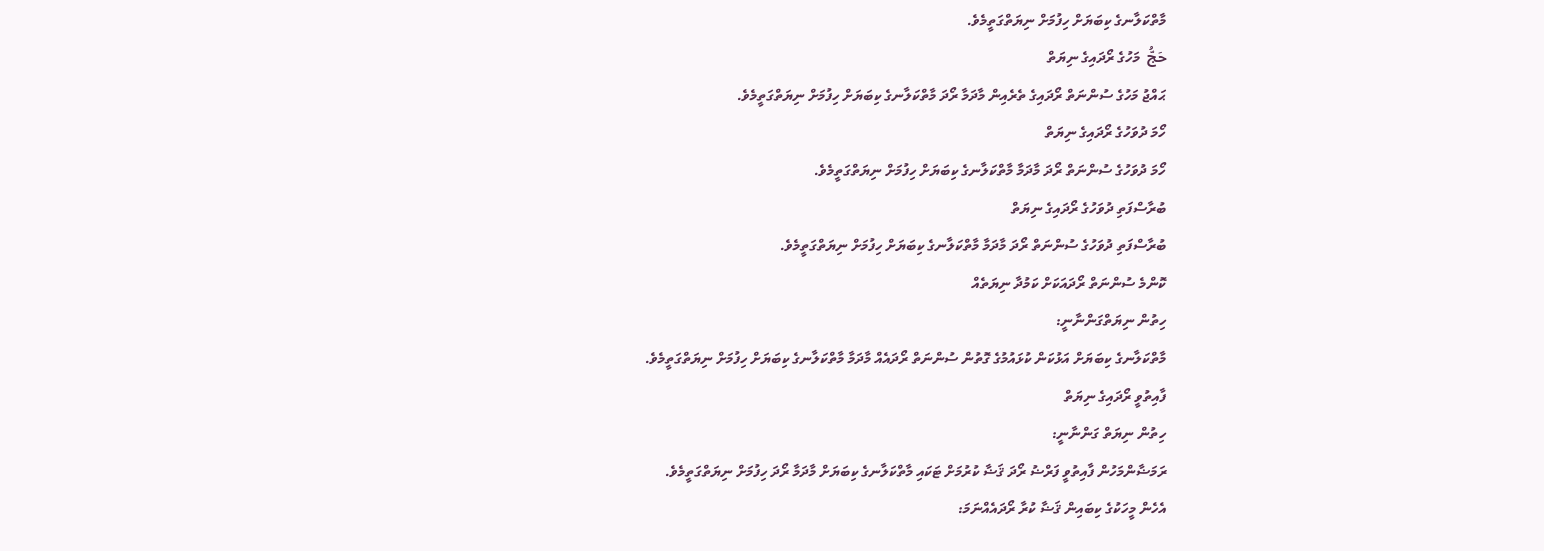މާތްކަލާނގެ ކިބަޔަށް ހިފުމަށް ނިޔަތްގަތީމެވެ.
حَجُّ  މަހުގެ ރޯދައިގެ ނިޔަތް
ޙައްޖު މަހުގެ ސުންނަތް ރޯދައިގެ ތެރެއިން މާދަމާ ރޯދަ މާތްކަލާނގެ ކިބަޔަށް ހިފުމަށް ނިޔަތްގަތީމެވެ.
ހޯމަ ދުވަހުގެ ރޯދައިގެ ނިޔަތް
ހޯމަ ދުވަހުގެ ސުންނަތް ރޯދަ މާދަމާ މާތްކަލާނގެ ކިބަޔަށް ހިފުމަށް ނިޔަތްގަތީމެވެ.
ބުރާސްފަތި ދުވަހުގެ ރޯދައިގެ ނިޔަތް
ބުރާސްފަތި ދުވަހުގެ ސުންނަތް ރޯދަ މާދަމާ މާތްކަލާނގެ ކިބަޔަށް ހިފުމަށް ނިޔަތްގަތީމެވެ.
ކޮންމެ ސުންނަތް ރޯދައަކަށް ކަމުދާ ނިޔަތެއް
ހިތުން ނިޔަތްގަންނާނީ:
މާތްކަލާނގެ ކިބަޔަށް އަޅުކަން ކުޅައުމުގެ ގޮތުން ސުންނަތް ރޯދައެއް މާދަމާ މާތްކަލާނގެ ކިބަޔަށް ހިފުމަށް ނިޔަތްގަތީމެވެ.
ފާއިތުވީ ރޯދައިގެ ނިޔަތް
ހިތުން ނިޔަތް ގަންނާނީ:
ރަމަޟާންމަހުން ފާއިތުވީ ފަރްޟު ރޯދަ ޤަޟާ ކުރުމަށް ޓަކައި މާތްކަލާނގެ ކިބަޔަށް މާދަމާ ރޯދަ ހިފުމަށް ނިޔަތްގަތީމެވެ.
އެހެން މީހަކުގެ ކިބައިން ޤަޟާ ކުރާ ރޯދައެއްނަމަ: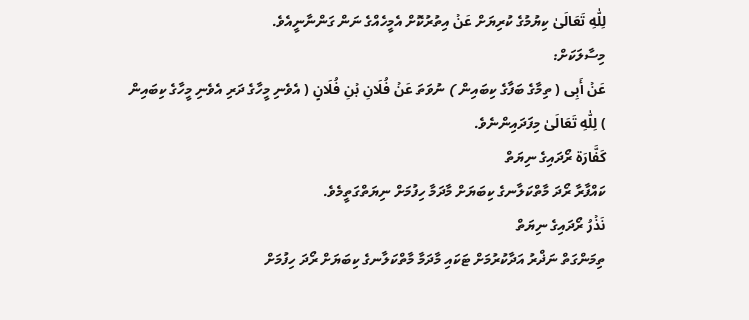لِلّٰهِ تَعَالَىٰ ކިޔުމުގެ ކުރިޔަށް عَنۡ އިތުރުކޮށް އެމީހެއްގެ ނަން ގަންނާނީއެވެ.
މިސާލަކަށް:
عَنۡ أَبِى ( ތިމާގެ ބަފާގެ ކިބައިން ) ނުވަތަ عَنۡ فُلَانِ بۡنِ فُلَانٍ ( އެވެނި މީހާގެ ދަރި އެވެނި މީހާގެ ކިބައިން ) لِلّٰهِ تَعَالَىٰ މިފަދައިންނެވެ.
كَفَّارَة ރޯދައިގެ ނިޔަތް
ކައްފާރާ ރޯދަ މާތްކަލާނގެ ކިބަޔަށް މާދަމާ ހިފުމަށް ނިޔަތްގަތީމެވެ.
نَذۡرُ ރޯދައިގެ ނިޔަތް
ތިމަންގަތް ނަޛްރު އަދާކުރުމަށް ޓަކައި މާދަމާ މާތްކަލާނގެ ކިބަޔަށް ރޯދަ ހިފުމަށް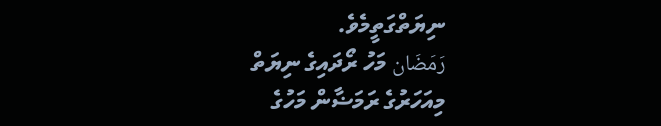ނިޔަތްގަތީމެވެ.
رَمَضَان މަހު ރޯދައިގެ ނިޔަތް
މިއަހަރުގެ ރަމަޟާން މަހުގެ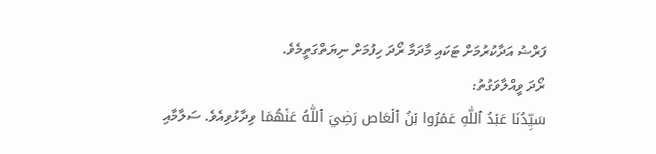ފަރްޟު އަދާކުރުމަށް ޓަކައި މާދަމާ ރޯދަ ހިފުމަށް ނިޔަތްގަތީމެވެ.
ރޯދަ ވީއްލާވަގުތު:
سَيِّدُنَا عَبۡدُ ٱللّٰهِ عَمۡرُوا بۡنُ ٱلۡعَاص رَضِيَ ٱللّٰهُ عَنۡهُمَا ވިދާޅުވިއެވެ. ސަލާމާއި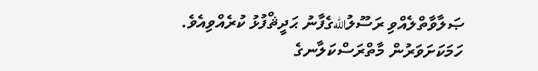ޞަލާވާތްލެއްވި ރަސޫލުاللهގެފާނު ޙަދީޘްފުޅު ކުރެއްވިއެވެ. ހަމަކަށަވަރުން މާތްރަސްކަލާނގެ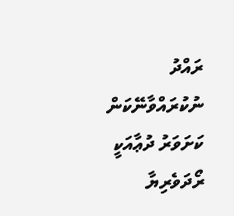ރައްދު ނުކުރައްވާނޭކަން ކަށަވަރު ދުޢާއަކީ ރޯދަވެރިޔާ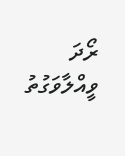ރޯދަ ވީއްލާވަގުތު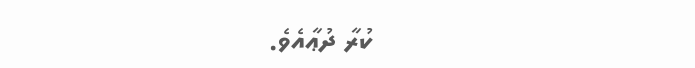ކުރާ ދުޢާއެވެ.